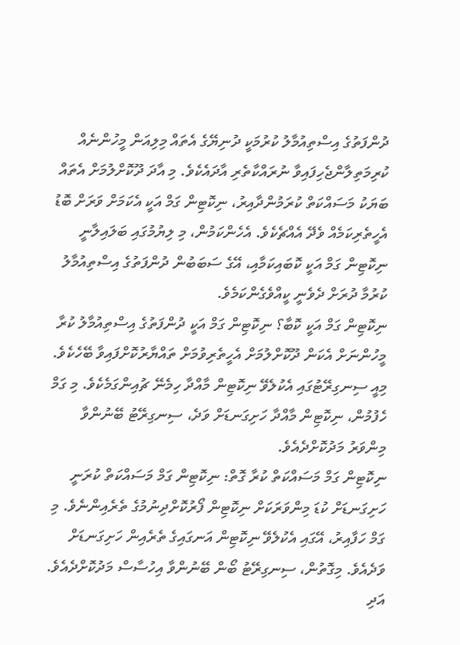ދުންފަތުގެ އިސްތިއުމާލު ކުރުމަކީ ދުނިޔޭގެ އެތައް މިލިއަން މީހުންނެއް ކުރިމަތިލާންޖެހިފައިވާ ނުރައްކާތެރި އާދައެކެވެ. މި އާދަ ދޫކޮށްލުމަށް އެތައް ބަޔަކު މަސައްކަތް ކުރަމުންދާއިރު، ނިކޮޓިން ގަމް އަކީ އެކަމަށް ވަރަށް ބޮޑު އެހީތެރިކަމެއް ވެދޭ އެއްޗެކެވެ. އެހެންކަމުން، މި ލިޔުމުގައި ބަލައިލާނީ ނިކޮޓިން ގަމް އަކީ ކޮބައިކަމާއި، އޭގެ ސަބަބުން ދުންފަތުގެ އިސްތިއުމާލު ކުރުމާ ދުރަށް ދެވެނީ ކީއްވެގެންކަމެވެ.
ނިކޮޓިން ގަމް އަކީ ކޮބާ؟ ނިކޮޓިން ގަމް އަކީ ދުންފަތުގެ އިސްތިއުމާލު ކުރާ މީހުންނަށް އެކަން ދޫކޮށްލުމަށް އެހީތެރިވުމަށް ތައްޔާރުކޮށްފައިވާ ބޭހެކެވެ. މިއީ ސިނގިރޭޓުގައި އެކުލެވޭ ނިކޮޓިން މާއްދާ ހިމެނޭ ޗުއިންގަމެކެވެ. މި ގަމް ހެފުމުން، ނިކޮޓިން މާއްދާ ހަށިގަނޑަށް ވަދެ، ސިނގިރޭޓު ބޭނުންވާ މިންވަރު މަދުކޮށްދެއެވެ.
ނިކޮޓިން ގަމް މަސައްކަތް ކުރާ ގޮތް: ނިކޮޓިން ގަމް މަސައްކަތް ކުރަނީ ހަށިގަނޑަށް ކުޑަ މިންވަރަކަށް ނިކޮޓިން ފޯރުކޮށްދިނުމުގެ ތެރެއިންނެވެ. މި ގަމް ހަފާއިރު، އޭގައި އެކުލެވޭ ނިކޮޓިން އަނގައިގެ ތެރެއިން ހަށިގަނޑަށް ވަދެއެވެ. މިގޮތުން، ސިނގިރޭޓު ބޯން ބޭނުންވާ އިހުސާސް މަދުކޮށްދެއެވެ. އަދި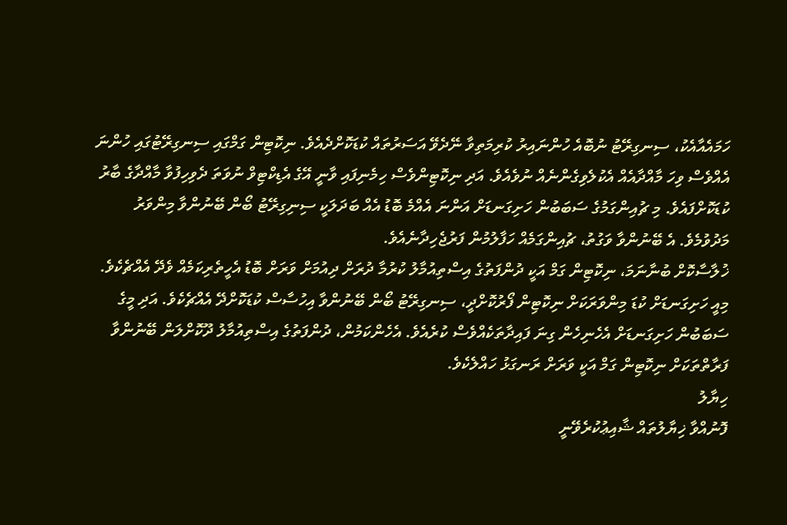ހަމައެއާއެކު، ސިނގިރޭޓު ނުބޮއެ ހުންނައިރު ކުރިމަތިވާ ނޭދެވޭ އަސަރުތައް ކުޑަކޮށްދެއެވެ. ނިކޮޓިން ގަމްގައި ސިނގިރޭޓުގައި ހުންނަ އެއްވެސް ވިހަ މާއްދާއެއް އެކުލެވިގެންނެއް ނުވެއެވެ. އަދި ނިކޮޓިންވެސް ހިމެނިފައި ވާނީ އޭގެ އެޑިކްޓިވް ނުވަތަ ދެވިހިފުވާ މާއްދާގެ ބާރު ކުޑަކޮށްފައެވެ. މި ޗުއިންގަމުގެ ސަބަބުން ހަށިގަނޑަށް އަންނަ އެއްމެ ބޮޑު އެއް ބަދަލަކީ ސިނިގިރޭޓު ބޯން ބޭނުންވާ މިންވަރު މަދުވުމެވެ. އެ ބޭނުންވާ ވަގުތު، ޗުއިންގަމެއް ހަފާލުމުން ފަރުޖެހިދާނެއެވެ.
ޚުލާސާކޮށް ބުނާނަމަ، ނިކޮޓިން ގަމް އަކީ ދުންފަތުގެ އިސްތިއުމާލު ކުރުމާ ދުރަށް ދިއުމަށް ވަރަށް ބޮޑު އެހީތެރިކަމެއް ވެދޭ އެއްޗެކެވެ. މިއީ ހަށިގަނޑަށް ކުޑަ މިންވަރަކަށް ނިކޮޓިން ފޯރުކޮށްދީ، ސިނގިރޭޓު ބޯން ބޭނުންވާ އިހުސާސް ކުޑަކޮށްދޭ އެއްޗެކެވެ. އަދި މީގެ ސަބަބުން ހަށިގަނޑަށް އެހެނިހެން ގިނަ ފައިދާތަކެއްވެސް ކުރެއެވެ. އެހެންކަމުން، ދުންފަތުގެ އިސްތިއުމާލު ދޫކޮށްލަން ބޭނުންވާ ފަރާތްތަކަށް ނިކޮޓިން ގަމް އަކީ ވަރަށް ރަނގަޅު ހައްލެކެވެ.
ހިޔާލު
ފޮނުއްވާ ޚިޔާލުތައް ޝާއިޢުކުރެވޭނީ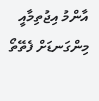އާންމު އިޖުތިމާއީ މިންގަނޑަށް ފެތޭތޯ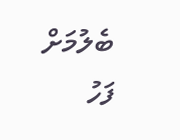ބެލުމަށް ފަހު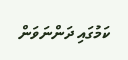ކަމުގައި ދަންނަވަން